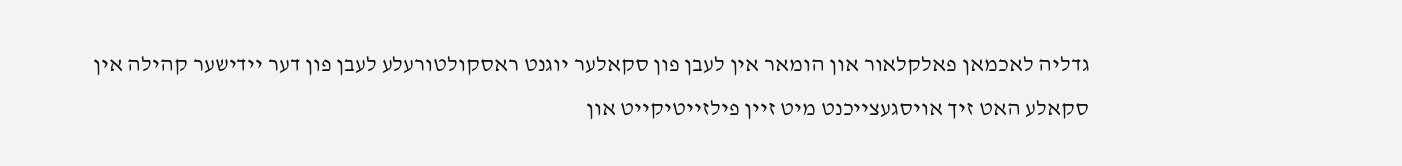גדליה לאכמאן פאלקלאור און הומאר אין לעבן פון סקאלער יוגנט ראסקולטורעלע לעבן פון דער יידישער קהילה אין סקאלע האט זיך אויסגעצייכנט מיט זיין פילזייטיקייט און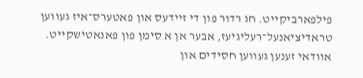פילפארביקייט. חג רדור פון די זיידעס און פאטערס־איז געווען טראדיציאנעל־רעליגיעז, אבער אן א סימן פון פאנאטישקייט. אוודאי זענען געווען חסידים און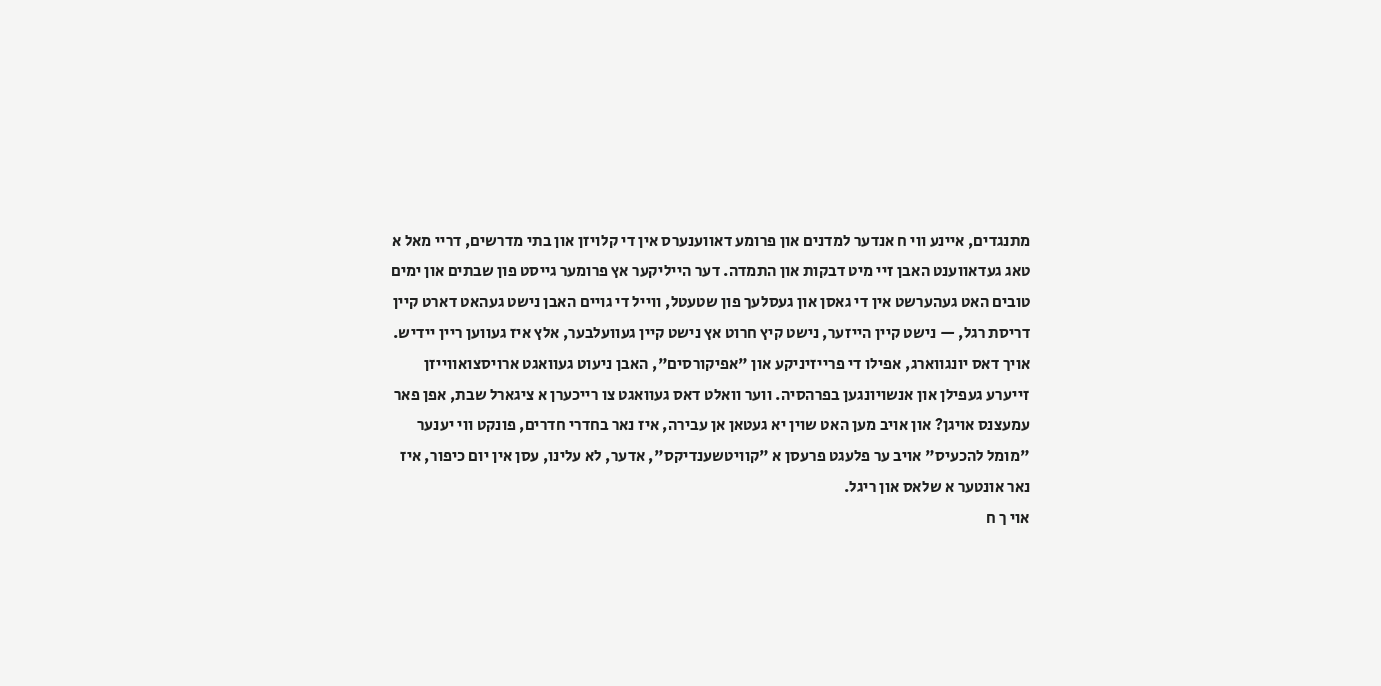מתנגדים, איינע ווי ח אנדער למדנים און פרומע דאווענערס אין די קלויזן און בתי מדרשים, דריי מאל א טאג געדאווענט האבן זיי מיט דבקות און התמדה. דער הייליקער אץ פרומער גייסט פון שבתים און ימים טובים האט געהערשט אין די גאסן און געסלעך פון שטעטל, ווייל די גויים האבן נישט געהאט דארט קיין דריסת רגל, — נישט קיין הייזער, נישט קיץ חרוט אץ נישט קיין געוועלבער, אלץ איז געווען ריין יידיש. אויך דאס יונגווארג, אפילו די פרייזיניקע און "אפיקורסים", האבן ניעוט געוואגט ארויסצואווייזן זייערע געפילן און אנשויונגען בפרהסיה. ווער וואלט דאס געוואגט צו רייכערן א ציגארל שבת, אפן פאר עמעצנס אויגן? און אויב מען האט שוין יא געטאן אן עבירה, איז נאר בחדרי חדרים, פונקט ווי יענער "מומל להכעיס" אויב ער פלעגט פרעסן א "קוויטשענדיקס", אדער, לא עלינו, עסן אין יום כיפור, איז נאר אונטער א שלאס און ריגל.
אוי ך ח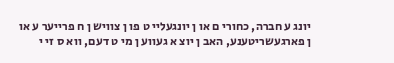יונג ע חברה, כחורי ם או ן יונגעליי ט פו ן צוויש ן ח פרייער ע או ן פארגעשריטענע, האב ן יוצ א געווע ן מי ט דעם, ווא ס זי י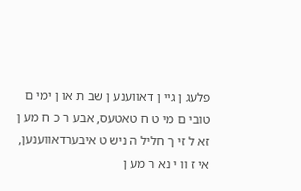פלעג ן גיי ן דאווענע ן שב ת או ן ימי ם טובי ם מי ט ח טאטעס, אבע ר כ ח מע ן זא ל זי ך חליל ה ניש ט איבערדאווענען, אי ז וו י נא ר מע ן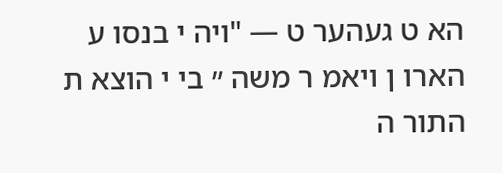הא ט געהער ט — "ויה י בנסו ע הארו ן ויאמ ר משה ״ בי י הוצא ת התור ה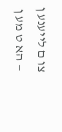צו ם לייענע ן — הא ט מע ן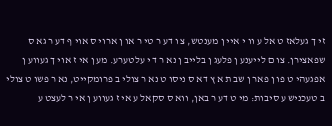זי ך געלאז ט אל ע וו י איי ן מענטש, צ ו דע ר טי ר או ן ארוי ס אוי ף דע ר גא ס שפאצירן. צו ם לייענע ן פלעג ן בלייב ן נא ר ד י עלטערע. מע ן אי ז אוי ך געווע ן אפגעהי ט פו ן פאר ן שב ת א ץ דא ס ניסו ט נא ר צולי ב פרומקייט, נא ר פשו ט צולי ב טעכניש ע סיבות: מי ט דע ר באן, ווא ס סקאל ע אי ז געווע ן אי ר לעצט ע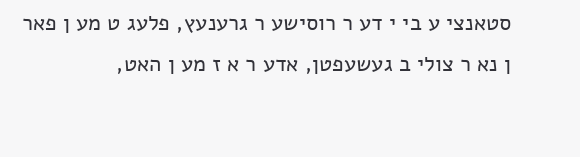סטאנצי ע בי י דע ר רוסישע ר גרענעץ, פלעג ט מע ן פאר ן נא ר צולי ב געשעפטן, אדע ר א ז מע ן האט,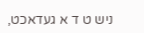ניש ט ד א געדאכט,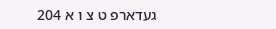געדארפ ט צ ו א 204